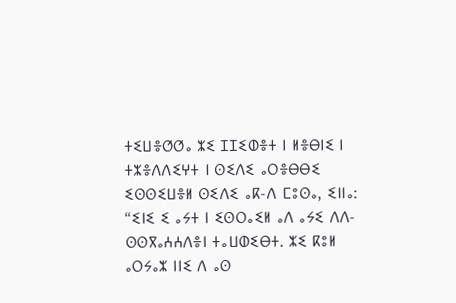ⵜⵉⵡⴻⵚⵚⴰ ⵣⵉ ⵊⵊⵉⵀⴻⵜ ⵏ ⵍⴻⴱⵏⵉ ⵏ ⵜⵣⴻⴷⴷⵉⵖⵜ ⵏ ⵙⵉⴷⵉ ⴰⵔⴻⴱⴱⵉ
ⵉⵙⵙⵉⵡⴻⵍ ⵙⵉⴷⵉ ⴰⴽ-ⴷ ⵎⵓⵙⴰ, ⵉⵏⵏⴰ:
“ⵉⵏⵉ ⵉ ⴰⵢⵜ ⵏ ⵉⵙⵔⴰⵉⵍ ⴰⴷ ⴰⵢⵉ ⴷⴷ-ⵙⵙⴳⴰⵄⵄⴷⴻⵏ ⵜⴰⵡⵀⵉⴱⵜ. ⵣⵉ ⴽⵓⵍ ⴰⵔⵢⴰⵣ ⵏⵏⵉ ⴷ ⴰⵙ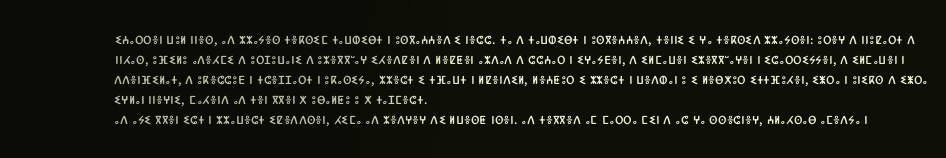ⵉⵄⴰⵔⵔⴻⵏ ⵡⵓⵍ ⵏⵏⴻⵙ, ⴰⴷ ⵣⵣⴰⵢⴻⵙ ⵜⴻⴽⵙⵉⵎ ⵜⴰⵡⵀⵉⴱⵜ ⵏ ⵓⵙⴳⴰⵄⵄⴻⴷ ⵉ ⵏⴻⵛⵛ. ⵜⴰ ⴷ ⵜⴰⵡⵀⵉⴱⵜ ⵏ ⵓⵙⴳⴻⵄⵄⴻⴷ, ⵜⴻⵏⵏⵉ ⵉ ⵖⴰ ⵜⴻⴽⵙⵉⴷ ⵣⵣⴰⵢⵙⴻⵏ: ⵓⵔⴻⵖ ⴷ ⵏⵏⵓⵇⴰⵔⵜ ⴷ ⵏⵏⵃⴰⵙ, ⵓⴼⵉⵍⵓ ⴰⴷⴻⵃⵎⵉ ⴷ ⵓⵔⵊⵓⵡⴰⵏⵉ ⴷ ⵓⵣⴻⴳⴳⵯⴰⵖ ⵉⵃⴻⴷⵇⴻⵏ ⴷ ⵍⴻⵇⵟⴻⵏ ⴰⵣⴷⴰⴷ ⴷ ⵛⵛⵄⴰⵔ ⵏ ⵉⵖⴰⵢⴹⴻⵏ, ⴷ ⵉⵍⵎⴰⵡⴻⵏ ⵉⵣⴻⴳⴳⵯⴰⵖⴻⵏ ⵏ ⵉⵛⴰⵔⵔⵉⵢⵢⴻⵏ, ⴷ ⵉⵍⵎⴰⵡⴻⵏ ⵏ ⴷⴷⴻⵏⴼⵉⵍⴰⵜ, ⴷ ⵓⴽⴻⵛⵛⵓⴹ ⵏ ⵜⵛⴻⵊⵊⴰⵔⵜ ⵏ ⵓⴽⴰⵙⵉⵢⴰ, ⵣⵣⴻⵛⵜ ⵉ ⵜⴼⴰⵡⵜ ⵏ ⵍⵇⴻⵏⴷⵉⵍ, ⵍⴻⵄⵟⵓⵔ ⵉ ⵣⵣⴻⵛⵜ ⵏ ⵡⴻⴷⵀⴰⵏ ⵓ ⵉ ⵍⴻⴱⵅⵓⵔ ⵉⵜⵜⴼⵓⵃⴻⵏ, ⵉⵥⵔⴰ ⵏ ⵓⵏⵉⴽⵙ ⴷ ⵉⵥⵔⴰ ⵉⵖⵍⴰⵏ ⵏⵏⴻⵖⵏⵉ, ⵎⴰⵃⴻⵏⴷ ⴰⴷ ⵜⴻⵏ ⴳⴳⴻⵏ ⵅ ⵓⴱⴰⵍⵟⵓ ⵓ ⵅ ⵜⴰⵊⵎⴻⵛⵜ.
ⴰⴷ ⴰⵢⵉ ⴳⴳⴻⵏ ⵉⵛⵜ ⵏ ⵣⵣⴰⵡⴻⵛⵜ ⵉⵇⴻⴷⴷⵙⴻⵏ, ⵃⵉⵎⴰ ⴰⴷ ⵣⴻⴷⵖⴻⵖ ⴷⵉ ⵍⵡⴻⵙⵟ ⵏⵙⴻⵏ. ⴰⴷ ⵜⴻⴳⴳⴻⴷ ⴰⵎ ⵎⴰⵔⵔⴰ ⵎⵉⵏ ⴷ ⴰⵛ ⵖⴰ ⵙⵙⴻⵛⵏⴻⵖ, ⵄⵍⴰⵃⵙⴰⴱ ⴰⵎⴻⴷⵢⴰ ⵏ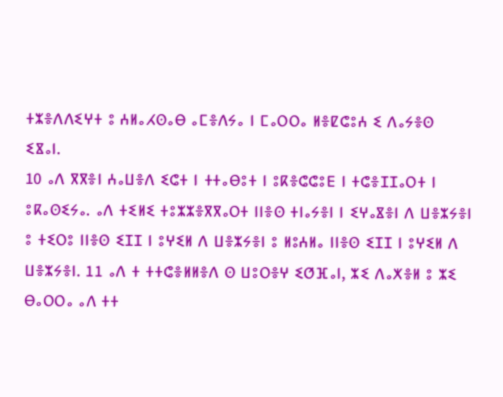ⵜⵣⴻⴷⴷⵉⵖⵜ ⵓ ⵄⵍⴰⵃⵙⴰⴱ ⴰⵎⴻⴷⵢⴰ ⵏ ⵎⴰⵔⵔⴰ ⵍⴻⵇⵛⵓⵄ ⵉ ⴷⴰⵢⴻⵙ ⵉⴵⴰⵏ.
10 ⴰⴷ ⴳⴳⴻⵏ ⵄⴰⵡⴻⴷ ⵉⵛⵜ ⵏ ⵜⵜⴰⴱⵓⵜ ⵏ ⵓⴽⴻⵛⵛⵓⴹ ⵏ ⵜⵛⴻⵊⵊⴰⵔⵜ ⵏ ⵓⴽⴰⵙⵉⵢⴰ. ⴰⴷ ⵜⵉⵍⵉ ⵜⵓⵣⵣⴻⴳⴳⴰⵔⵜ ⵏⵏⴻⵙ ⵜⵏⴰⵢⴻⵏ ⵏ ⵉⵖⴰⴵⴻⵏ ⴷ ⵡⴻⵣⵢⴻⵏ ⵓ ⵜⵉⵔⵓ ⵏⵏⴻⵙ ⵉⵊⵊ ⵏ ⵓⵖⵉⵍ ⴷ ⵡⴻⵣⵢⴻⵏ ⵓ ⵍⵓⵄⵍⴰ ⵏⵏⴻⵙ ⵉⵊⵊ ⵏ ⵓⵖⵉⵍ ⴷ ⵡⴻⵣⵢⴻⵏ. 11 ⴰⴷ ⵜ ⵜⵜⵛⴻⵍⵍⴻⴷ ⵙ ⵡⵓⵔⴻⵖ ⵉⵚⴼⴰⵏ, ⵣⵉ ⴷⴰⵅⴻⵍ ⵓ ⵣⵉ ⴱⴰⵔⵔⴰ ⴰⴷ ⵜⵜ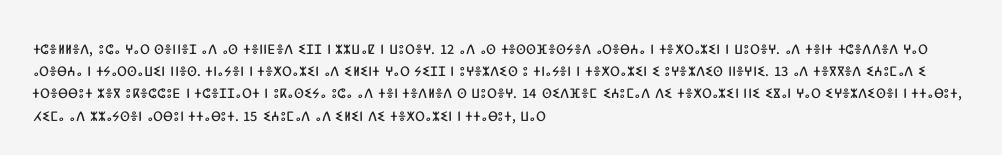ⵜⵛⴻⵍⵍⴻⴷ, ⵓⵛⴰ ⵖⴰⵔ ⵙⴻⵏⵏⴻⵊ ⴰⴷ ⴰⵙ ⵜⴻⵏⵏⴹⴻⴷ ⵉⵊⵊ ⵏ ⵣⵣⵡⴰⵇ ⵏ ⵡⵓⵔⴻⵖ. 12 ⴰⴷ ⴰⵙ ⵜⴻⵙⵙⴼⴻⵙⵢⴻⴷ ⴰⵔⴻⴱⵄⴰ ⵏ ⵜⴻⵅⵔⴰⵣⵉⵏ ⵏ ⵡⵓⵔⴻⵖ. ⴰⴷ ⵜⴻⵏⵜ ⵜⵛⴻⴷⴷⴻⴷ ⵖⴰⵔ ⴰⵔⴻⴱⵄⴰ ⵏ ⵜⵢⴰⵔⵙⴰⵡⵉⵏ ⵏⵏⴻⵙ. ⵜⵏⴰⵢⴻⵏ ⵏ ⵜⴻⵅⵔⴰⵣⵉⵏ ⴰⴷ ⵉⵍⵉⵏⵜ ⵖⴰⵔ ⵢⵉⵊⵊ ⵏ ⵓⵖⴻⵣⴷⵉⵙ ⵓ ⵜⵏⴰⵢⴻⵏ ⵏ ⵜⴻⵅⵔⴰⵣⵉⵏ ⵉ ⵓⵖⴻⵣⴷⵉⵙ ⵏⵏⴻⵖⵏⵉ. 13 ⴰⴷ ⵜⴻⴳⴳⴻⴷ ⵉⵄⵓⵎⴰⴷ ⵉ ⵜⵔⴻⴱⴱⵓⵜ ⵣⴻⴳ ⵓⴽⴻⵛⵛⵓⴹ ⵏ ⵜⵛⴻⵊⵊⴰⵔⵜ ⵏ ⵓⴽⴰⵙⵉⵢⴰ ⵓⵛⴰ ⴰⴷ ⵜⴻⵏ ⵜⴻⴷⵍⴻⴷ ⵙ ⵡⵓⵔⴻⵖ. 14 ⵙⵉⴷⴼⴻⵎ ⵉⵄⵓⵎⴰⴷ ⴷⵉ ⵜⴻⵅⵔⴰⵣⵉⵏ ⵏⵏⵉ ⵉⴵⴰⵏ ⵖⴰⵔ ⵉⵖⴻⵣⴷⵉⵙⴻⵏ ⵏ ⵜⵜⴰⴱⵓⵜ, ⵃⵉⵎⴰ ⴰⴷ ⵣⵣⴰⵢⵙⴻⵏ ⴰⵔⴱⵓⵏ ⵜⵜⴰⴱⵓⵜ. 15 ⵉⵄⵓⵎⴰⴷ ⴰⴷ ⵉⵍⵉⵏ ⴷⵉ ⵜⴻⵅⵔⴰⵣⵉⵏ ⵏ ⵜⵜⴰⴱⵓⵜ, ⵡⴰⵔ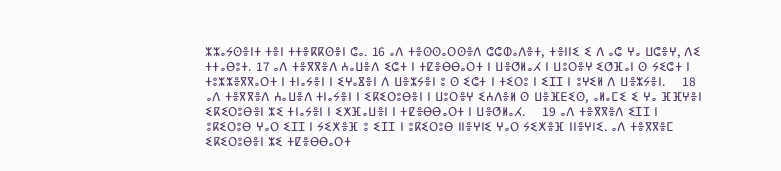ⵣⵣⴰⵢⵙⴻⵏⵜ ⵜⴻⵏ ⵜⵜⴻⴽⴽⵙⴻⵏ ⵛⴰ. 16 ⴰⴷ ⵜⴻⵙⵙⴰⵔⵙⴻⴷ ⵛⵛⵀⴰⴷⴻⵜ, ⵜⴻⵏⵏⵉ ⵉ ⴷ ⴰⵛ ⵖⴰ ⵡⵛⴻⵖ, ⴷⵉ ⵜⵜⴰⴱⵓⵜ. 17 ⴰⴷ ⵜⴻⴳⴳⴻⴷ ⵄⴰⵡⴻⴷ ⵉⵛⵜ ⵏ ⵜⵇⴻⴱⴱⴰⵔⵜ ⵏ ⵡⴻⵚⵍⴰⵃ ⵏ ⵡⵓⵔⴻⵖ ⵉⵚⴼⴰⵏ ⵙ ⵢⵉⵛⵜ ⵏ ⵜⵓⵣⵣⴻⴳⴳⴰⵔⵜ ⵏ ⵜⵏⴰⵢⴻⵏ ⵏ ⵉⵖⴰⴵⴻⵏ ⴷ ⵡⴻⵣⵢⴻⵏ ⵓ ⵙ ⵉⵛⵜ ⵏ ⵜⵉⵔⵓ ⵏ ⵉⵊⵊ ⵏ ⵓⵖⵉⵍ ⴷ ⵡⴻⵣⵢⴻⵏ.    18 ⴰⴷ ⵜⴻⴳⴳⴻⴷ ⵄⴰⵡⴻⴷ ⵜⵏⴰⵢⴻⵏ ⵏ ⵉⴽⵉⵔⵓⴱⴻⵏ ⵏ ⵡⵓⵔⴻⵖ ⵉⵄⴷⴻⵍ ⵙ ⵡⴻⴼⴹⵉⵙ, ⴰⵍⴰⵎⵉ ⵉ ⵖⴰ ⴼⴼⵖⴻⵏ ⵉⴽⵉⵔⵓⴱⴻⵏ ⵣⵉ ⵜⵏⴰⵢⴻⵏ ⵏ ⵉⵅⴼⴰⵡⴻⵏ ⵏ ⵜⵇⴻⴱⴱⴰⵔⵜ ⵏ ⵡⴻⵚⵍⴰⵃ.    19 ⴰⴷ ⵜⴻⴳⴳⴻⴷ ⵉⵊⵊ ⵏ ⵓⴽⵉⵔⵓⴱ ⵖⴰⵔ ⵉⵊⵊ ⵏ ⵢⵉⵅⴻⴼ ⵓ ⵉⵊⵊ ⵏ ⵓⴽⵉⵔⵓⴱ ⵏⵏⴻⵖⵏⵉ ⵖⴰⵔ ⵢⵉⵅⴻⴼ ⵏⵏⴻⵖⵏⵉ. ⴰⴷ ⵜⴻⴳⴳⴻⵎ ⵉⴽⵉⵔⵓⴱⴻⵏ ⵣⵉ ⵜⵇⴻⴱⴱⴰⵔⵜ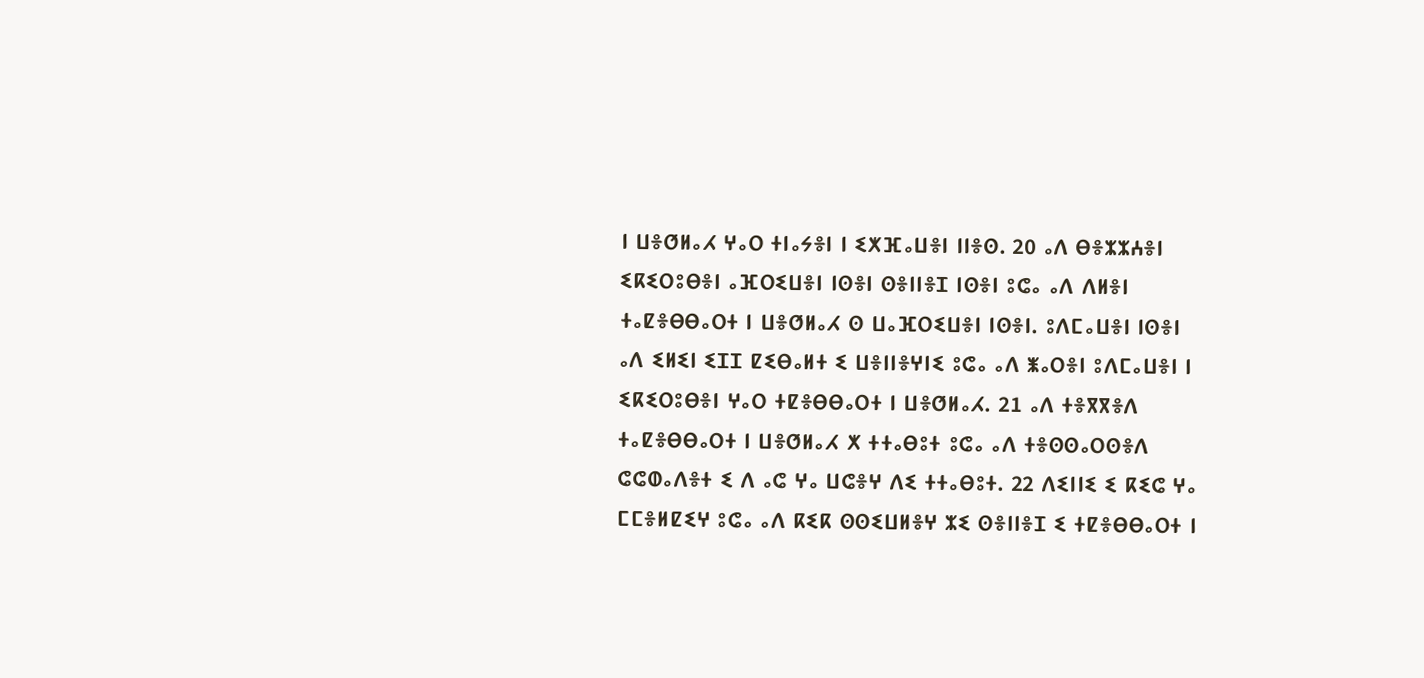ⵏ ⵡⴻⵚⵍⴰⵃ ⵖⴰⵔ ⵜⵏⴰⵢⴻⵏ ⵏ ⵉⵅⴼⴰⵡⴻⵏ ⵏⵏⴻⵙ. 20 ⴰⴷ ⴱⴻⵣⵣⵄⴻⵏ ⵉⴽⵉⵔⵓⴱⴻⵏ ⴰⴼⵔⵉⵡⴻⵏ ⵏⵙⴻⵏ ⵙⴻⵏⵏⴻⵊ ⵏⵙⴻⵏ ⵓⵛⴰ ⴰⴷ ⴷⵍⴻⵏ ⵜⴰⵇⴻⴱⴱⴰⵔⵜ ⵏ ⵡⴻⵚⵍⴰⵃ ⵙ ⵡⴰⴼⵔⵉⵡⴻⵏ ⵏⵙⴻⵏ. ⵓⴷⵎⴰⵡⴻⵏ ⵏⵙⴻⵏ ⴰⴷ ⵉⵍⵉⵏ ⵉⵊⵊ ⵇⵉⴱⴰⵍⵜ ⵉ ⵡⴻⵏⵏⴻⵖⵏⵉ ⵓⵛⴰ ⴰⴷ ⵥⴰⵔⴻⵏ ⵓⴷⵎⴰⵡⴻⵏ ⵏ ⵉⴽⵉⵔⵓⴱⴻⵏ ⵖⴰⵔ ⵜⵇⴻⴱⴱⴰⵔⵜ ⵏ ⵡⴻⵚⵍⴰⵃ. 21 ⴰⴷ ⵜⴻⴳⴳⴻⴷ ⵜⴰⵇⴻⴱⴱⴰⵔⵜ ⵏ ⵡⴻⵚⵍⴰⵃ ⵅ ⵜⵜⴰⴱⵓⵜ ⵓⵛⴰ ⴰⴷ ⵜⴻⵙⵙⴰⵔⵙⴻⴷ ⵛⵛⵀⴰⴷⴻⵜ ⵉ ⴷ ⴰⵛ ⵖⴰ ⵡⵛⴻⵖ ⴷⵉ ⵜⵜⴰⴱⵓⵜ. 22 ⴷⵉⵏⵏⵉ ⵉ ⴽⵉⵛ ⵖⴰ ⵎⵎⴻⵍⵇⵉⵖ ⵓⵛⴰ ⴰⴷ ⴽⵉⴽ ⵙⵙⵉⵡⵍⴻⵖ ⵣⵉ ⵙⴻⵏⵏⴻⵊ ⵉ ⵜⵇⴻⴱⴱⴰⵔⵜ ⵏ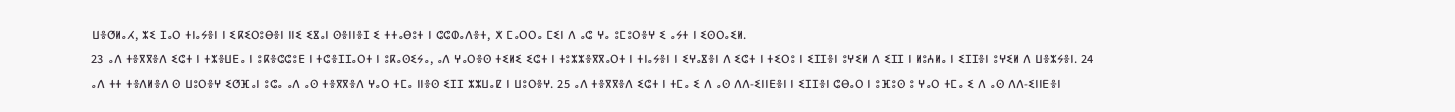ⵡⴻⵚⵍⴰⵃ, ⵣⵉ ⵊⴰⵔ ⵜⵏⴰⵢⴻⵏ ⵏ ⵉⴽⵉⵔⵓⴱⴻⵏ ⵏⵏⵉ ⵉⴵⴰⵏ ⵙⴻⵏⵏⴻⵊ ⵉ ⵜⵜⴰⴱⵓⵜ ⵏ ⵛⵛⵀⴰⴷⴻⵜ, ⵅ ⵎⴰⵔⵔⴰ ⵎⵉⵏ ⴷ ⴰⵛ ⵖⴰ ⵓⵎⵓⵔⴻⵖ ⵉ ⴰⵢⵜ ⵏ ⵉⵙⵔⴰⵉⵍ.
23 ⴰⴷ ⵜⴻⴳⴳⴻⴷ ⵉⵛⵜ ⵏ ⵜⵣⴻⵡⴹⴰ ⵏ ⵓⴽⴻⵛⵛⵓⴹ ⵏ ⵜⵛⴻⵊⵊⴰⵔⵜ ⵏ ⵓⴽⴰⵙⵉⵢⴰ, ⴰⴷ ⵖⴰⵔⴻⵙ ⵜⵉⵍⵉ ⵉⵛⵜ ⵏ ⵜⵓⵣⵣⴻⴳⴳⴰⵔⵜ ⵏ ⵜⵏⴰⵢⴻⵏ ⵏ ⵉⵖⴰⴵⴻⵏ ⴷ ⵉⵛⵜ ⵏ ⵜⵉⵔⵓ ⵏ ⵉⵊⵊⴻⵏ ⵓⵖⵉⵍ ⴷ ⵉⵊⵊ ⵏ ⵍⵓⵄⵍⴰ ⵏ ⵉⵊⵊⴻⵏ ⵓⵖⵉⵍ ⴷ ⵡⴻⵣⵢⴻⵏ. 24 ⴰⴷ ⵜⵜ ⵜⴻⴷⵍⴻⴷ ⵙ ⵡⵓⵔⴻⵖ ⵉⵚⴼⴰⵏ ⵓⵛⴰ ⴰⴷ ⴰⵙ ⵜⴻⴳⴳⴻⴷ ⵖⴰⵔ ⵜⵎⴰ ⵏⵏⴻⵙ ⵉⵊⵊ ⵣⵣⵡⴰⵇ ⵏ ⵡⵓⵔⴻⵖ. 25 ⴰⴷ ⵜⴻⴳⴳⴻⴷ ⵉⵛⵜ ⵏ ⵜⵎⴰ ⵉ ⴷ ⴰⵙ ⴷⴷ-ⵉⵏⵏⴹⴻⵏ ⵏ ⵉⵊⵊⴻⵏ ⵛⴱⴰⵔ ⵏ ⵓⴼⵓⵙ ⵓ ⵖⴰⵔ ⵜⵎⴰ ⵉ ⴷ ⴰⵙ ⴷⴷ-ⵉⵏⵏⴹⴻⵏ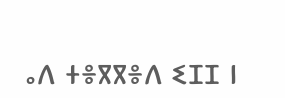ⴰⴷ ⵜⴻⴳⴳⴻⴷ ⵉⵊⵊ ⵏ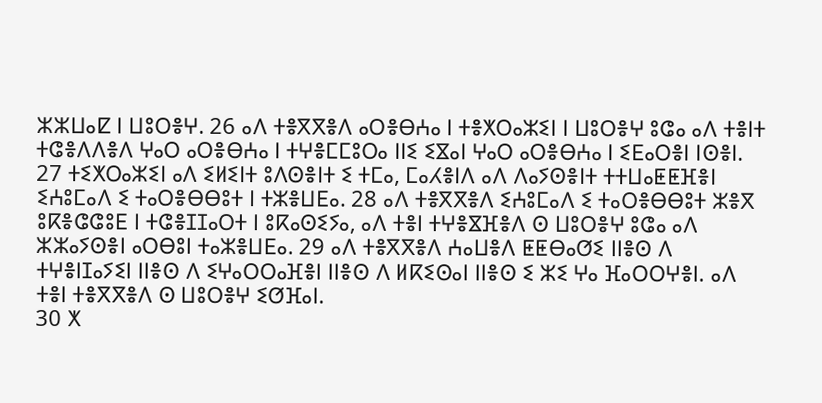ⵣⵣⵡⴰⵇ ⵏ ⵡⵓⵔⴻⵖ. 26 ⴰⴷ ⵜⴻⴳⴳⴻⴷ ⴰⵔⴻⴱⵄⴰ ⵏ ⵜⴻⵅⵔⴰⵣⵉⵏ ⵏ ⵡⵓⵔⴻⵖ ⵓⵛⴰ ⴰⴷ ⵜⴻⵏⵜ ⵜⵛⴻⴷⴷⴻⴷ ⵖⴰⵔ ⴰⵔⴻⴱⵄⴰ ⵏ ⵜⵖⴻⵎⵎⵓⵔⴰ ⵏⵏⵉ ⵉⴵⴰⵏ ⵖⴰⵔ ⴰⵔⴻⴱⵄⴰ ⵏ ⵉⴹⴰⵔⴻⵏ ⵏⵙⴻⵏ. 27 ⵜⵉⵅⵔⴰⵣⵉⵏ ⴰⴷ ⵉⵍⵉⵏⵜ ⵓⴷⵙⴻⵏⵜ ⵉ ⵜⵎⴰ, ⵎⴰⵃⴻⵏⴷ ⴰⴷ ⴷⴰⵢⵙⴻⵏⵜ ⵜⵜⵡⴰⵟⵟⴼⴻⵏ ⵉⵄⵓⵎⴰⴷ ⵉ ⵜⴰⵔⴻⴱⴱⵓⵜ ⵏ ⵜⵣⴻⵡⴹⴰ. 28 ⴰⴷ ⵜⴻⴳⴳⴻⴷ ⵉⵄⵓⵎⴰⴷ ⵉ ⵜⴰⵔⴻⴱⴱⵓⵜ ⵣⴻⴳ ⵓⴽⴻⵛⵛⵓⴹ ⵏ ⵜⵛⴻⵊⵊⴰⵔⵜ ⵏ ⵓⴽⴰⵙⵉⵢⴰ, ⴰⴷ ⵜⴻⵏ ⵜⵖⴻⴵⴼⴻⴷ ⵙ ⵡⵓⵔⴻⵖ ⵓⵛⴰ ⴰⴷ ⵣⵣⴰⵢⵙⴻⵏ ⴰⵔⴱⵓⵏ ⵜⴰⵣⴻⵡⴹⴰ. 29 ⴰⴷ ⵜⴻⴳⴳⴻⴷ ⵄⴰⵡⴻⴷ ⵟⵟⴱⴰⵚⵉ ⵏⵏⴻⵙ ⴷ ⵜⵖⴻⵏⵊⴰⵢⵉⵏ ⵏⵏⴻⵙ ⴷ ⵉⵖⴰⵔⵔⴰⴼⴻⵏ ⵏⵏⴻⵙ ⴷ ⵍⴽⵉⵙⴰⵏ ⵏⵏⴻⵙ ⵉ ⵣⵉ ⵖⴰ ⴼⴰⵔⵔⵖⴻⵏ. ⴰⴷ ⵜⴻⵏ ⵜⴻⴳⴳⴻⴷ ⵙ ⵡⵓⵔⴻⵖ ⵉⵚⴼⴰⵏ.
30 ⵅ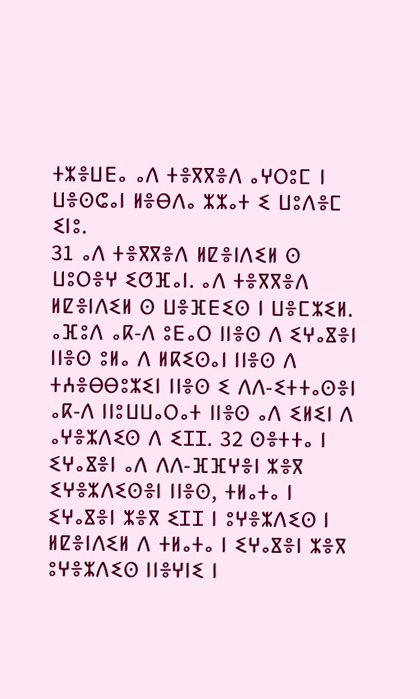ⵜⵣⴻⵡⴹⴰ ⴰⴷ ⵜⴻⴳⴳⴻⴷ ⴰⵖⵔⵓⵎ ⵏ ⵡⴻⵙⵛⴰⵏ ⵍⴻⴱⴷⴰ ⵣⵣⴰⵜ ⵉ ⵡⵓⴷⴻⵎ ⵉⵏⵓ.
31 ⴰⴷ ⵜⴻⴳⴳⴻⴷ ⵍⵇⴻⵏⴷⵉⵍ ⵙ ⵡⵓⵔⴻⵖ ⵉⵚⴼⴰⵏ. ⴰⴷ ⵜⴻⴳⴳⴻⴷ ⵍⵇⴻⵏⴷⵉⵍ ⵙ ⵡⴻⴼⴹⵉⵙ ⵏ ⵡⴻⵎⵣⵉⵍ. ⴰⴼⵓⴷ ⴰⴽ-ⴷ ⵓⴹⴰⵔ ⵏⵏⴻⵙ ⴷ ⵉⵖⴰⴵⴻⵏ ⵏⵏⴻⵙ ⵓⵍⴰ ⴷ ⵍⴽⵉⵙⴰⵏ ⵏⵏⴻⵙ ⴷ ⵜⵄⴻⴱⴱⵓⵣⵉⵏ ⵏⵏⴻⵙ ⵉ ⴷⴷ-ⵉⵜⵜⴰⵙⴻⵏ ⴰⴽ-ⴷ ⵏⵏⵓⵡⵡⴰⵔⴰⵜ ⵏⵏⴻⵙ ⴰⴷ ⵉⵍⵉⵏ ⴷ ⴰⵖⴻⵣⴷⵉⵙ ⴷ ⵉⵊⵊ. 32 ⵙⴻⵜⵜⴰ ⵏ ⵉⵖⴰⴵⴻⵏ ⴰⴷ ⴷⴷ-ⴼⴼⵖⴻⵏ ⵣⴻⴳ ⵉⵖⴻⵣⴷⵉⵙⴻⵏ ⵏⵏⴻⵙ, ⵜⵍⴰⵜⴰ ⵏ ⵉⵖⴰⴵⴻⵏ ⵣⴻⴳ ⵉⵊⵊ ⵏ ⵓⵖⴻⵣⴷⵉⵙ ⵏ ⵍⵇⴻⵏⴷⵉⵍ ⴷ ⵜⵍⴰⵜⴰ ⵏ ⵉⵖⴰⴵⴻⵏ ⵣⴻⴳ ⵓⵖⴻⵣⴷⵉⵙ ⵏⵏⴻⵖⵏⵉ ⵏ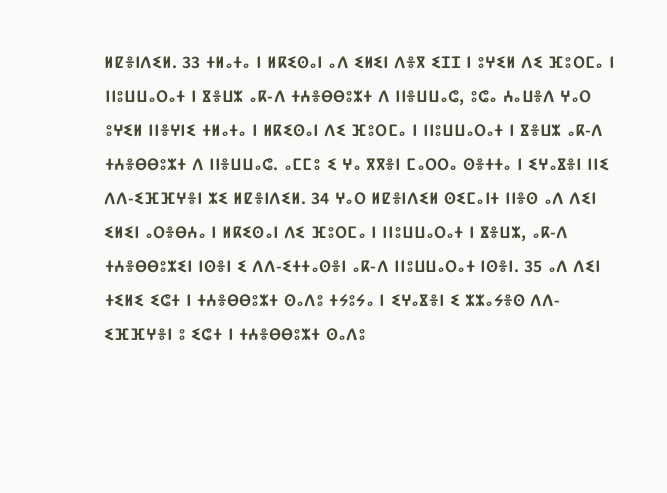ⵍⵇⴻⵏⴷⵉⵍ. 33 ⵜⵍⴰⵜⴰ ⵏ ⵍⴽⵉⵙⴰⵏ ⴰⴷ ⵉⵍⵉⵏ ⴷⴻⴳ ⵉⵊⵊ ⵏ ⵓⵖⵉⵍ ⴷⵉ ⴼⵓⵔⵎⴰ ⵏ ⵏⵏⵓⵡⵡⴰⵔⴰⵜ ⵏ ⴵⴻⵡⵣ ⴰⴽ-ⴷ ⵜⵄⴻⴱⴱⵓⵣⵜ ⴷ ⵏⵏⴻⵡⵡⴰⵛ, ⵓⵛⴰ ⵄⴰⵡⴻⴷ ⵖⴰⵔ ⵓⵖⵉⵍ ⵏⵏⴻⵖⵏⵉ ⵜⵍⴰⵜⴰ ⵏ ⵍⴽⵉⵙⴰⵏ ⴷⵉ ⴼⵓⵔⵎⴰ ⵏ ⵏⵏⵓⵡⵡⴰⵔⴰⵜ ⵏ ⴵⴻⵡⵣ ⴰⴽ-ⴷ ⵜⵄⴻⴱⴱⵓⵣⵜ ⴷ ⵏⵏⴻⵡⵡⴰⵛ. ⴰⵎⵎⵓ ⵉ ⵖⴰ ⴳⴳⴻⵏ ⵎⴰⵔⵔⴰ ⵙⴻⵜⵜⴰ ⵏ ⵉⵖⴰⴵⴻⵏ ⵏⵏⵉ ⴷⴷ-ⵉⴼⴼⵖⴻⵏ ⵣⵉ ⵍⵇⴻⵏⴷⵉⵍ. 34 ⵖⴰⵔ ⵍⵇⴻⵏⴷⵉⵍ ⵙⵉⵎⴰⵏⵜ ⵏⵏⴻⵙ ⴰⴷ ⴷⵉⵏ ⵉⵍⵉⵏ ⴰⵔⴻⴱⵄⴰ ⵏ ⵍⴽⵉⵙⴰⵏ ⴷⵉ ⴼⵓⵔⵎⴰ ⵏ ⵏⵏⵓⵡⵡⴰⵔⴰⵜ ⵏ ⴵⴻⵡⵣ, ⴰⴽ-ⴷ ⵜⵄⴻⴱⴱⵓⵣⵉⵏ ⵏⵙⴻⵏ ⵉ ⴷⴷ-ⵉⵜⵜⴰⵙⴻⵏ ⴰⴽ-ⴷ ⵏⵏⵓⵡⵡⴰⵔⴰⵜ ⵏⵙⴻⵏ. 35 ⴰⴷ ⴷⵉⵏ ⵜⵉⵍⵉ ⵉⵛⵜ ⵏ ⵜⵄⴻⴱⴱⵓⵣⵜ ⵙⴰⴷⵓ ⵜⵢⵓⵢⴰ ⵏ ⵉⵖⴰⴵⴻⵏ ⵉ ⵣⵣⴰⵢⴻⵙ ⴷⴷ-ⵉⴼⴼⵖⴻⵏ ⵓ ⵉⵛⵜ ⵏ ⵜⵄⴻⴱⴱⵓⵣⵜ ⵙⴰⴷⵓ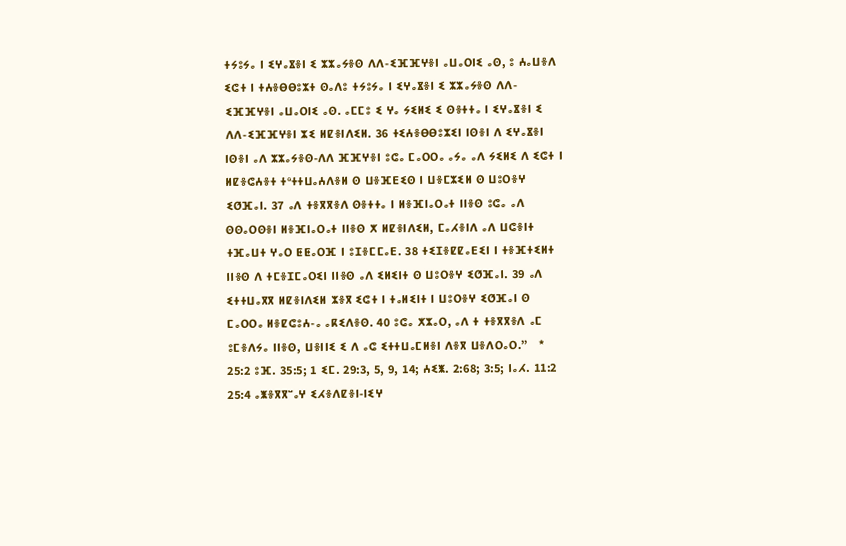ⵜⵢⵓⵢⴰ ⵏ ⵉⵖⴰⴵⴻⵏ ⵉ ⵣⵣⴰⵢⴻⵙ ⴷⴷ-ⵉⴼⴼⵖⴻⵏ ⴰⵡⴰⵔⵏⵉ ⴰⵙ, ⵓ ⵄⴰⵡⴻⴷ ⵉⵛⵜ ⵏ ⵜⵄⴻⴱⴱⵓⵣⵜ ⵙⴰⴷⵓ ⵜⵢⵓⵢⴰ ⵏ ⵉⵖⴰⴵⴻⵏ ⵉ ⵣⵣⴰⵢⴻⵙ ⴷⴷ-ⵉⴼⴼⵖⴻⵏ ⴰⵡⴰⵔⵏⵉ ⴰⵙ. ⴰⵎⵎⵓ ⵉ ⵖⴰ ⵢⵉⵍⵉ ⵉ ⵙⴻⵜⵜⴰ ⵏ ⵉⵖⴰⴵⴻⵏ ⵉ ⴷⴷ-ⵉⴼⴼⵖⴻⵏ ⵣⵉ ⵍⵇⴻⵏⴷⵉⵍ. 36 ⵜⵉⵄⴻⴱⴱⵓⵣⵉⵏ ⵏⵙⴻⵏ ⴷ ⵉⵖⴰⴵⴻⵏ ⵏⵙⴻⵏ ⴰⴷ ⵣⵣⴰⵢⴻⵙ-ⴷⴷ ⴼⴼⵖⴻⵏ ⵓⵛⴰ ⵎⴰⵔⵔⴰ ⴰⵢⴰ ⴰⴷ ⵢⵉⵍⵉ ⴷ ⵉⵛⵜ ⵏ ⵍⵇⴻⵛⵄⴻⵜ ⵜᵉⵜⵜⵡⴰⵄⴷⴻⵍ ⵙ ⵡⴻⴼⴹⵉⵙ ⵏ ⵡⴻⵎⵣⵉⵍ ⵙ ⵡⵓⵔⴻⵖ ⵉⵚⴼⴰⵏ. 37 ⴰⴷ ⵜⴻⴳⴳⴻⴷ ⵙⴻⵜⵜⴰ ⵏ ⵍⴻⴼⵏⴰⵔⴰⵜ ⵏⵏⴻⵙ ⵓⵛⴰ ⴰⴷ ⵙⵙⴰⵔⵙⴻⵏ ⵍⴻⴼⵏⴰⵔⴰⵜ ⵏⵏⴻⵙ ⵅ ⵍⵇⴻⵏⴷⵉⵍ, ⵎⴰⵃⴻⵏⴷ ⴰⴷ ⵡⵛⴻⵏⵜ ⵜⴼⴰⵡⵜ ⵖⴰⵔ ⵟⵟⴰⵔⴼ ⵏ ⵓⵊⴻⵎⵎⴰⴹ. 38 ⵜⵉⵊⴻⵇⵇⴰⴹⵉⵏ ⵏ ⵜⴻⴼⵜⵉⵍⵜ ⵏⵏⴻⵙ ⴷ ⵜⵎⴻⵊⵎⴰⵔⵉⵏ ⵏⵏⴻⵙ ⴰⴷ ⵉⵍⵉⵏⵜ ⵙ ⵡⵓⵔⴻⵖ ⵉⵚⴼⴰⵏ. 39 ⴰⴷ ⵉⵜⵜⵡⴰⴳⴳ ⵍⵇⴻⵏⴷⵉⵍ ⵣⴻⴳ ⵉⵛⵜ ⵏ ⵜⴰⵍⵉⵏⵜ ⵏ ⵡⵓⵔⴻⵖ ⵉⵚⴼⴰⵏ ⵙ ⵎⴰⵔⵔⴰ ⵍⴻⵇⵛⵓⵄ-ⴰ ⴰⴽⵉⴷⴻⵙ. 40 ⵓⵛⴰ ⵅⵣⴰⵔ, ⴰⴷ ⵜ ⵜⴻⴳⴳⴻⴷ ⴰⵎ ⵓⵎⴻⴷⵢⴰ ⵏⵏⴻⵙ, ⵡⴻⵏⵏⵉ ⵉ ⴷ ⴰⵛ ⵉⵜⵜⵡⴰⵎⵍⴻⵏ ⴷⴻⴳ ⵡⴻⴷⵔⴰⵔ.”   *
25:2 ⵓⴼ. 35:5; 1 ⵉⵎ. 29:3, 5, 9, 14; ⵄⵉⵥ. 2:68; 3:5; ⵏⴰⵃ. 11:2 25:4 ⴰⵥⴻⴳⴳⵯⴰⵖ ⵉⵃⴻⴷⵇⴻⵏ-ⵏⵉⵖ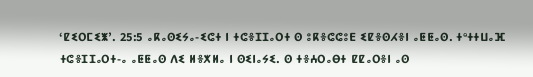‘ⵇⵉⵔⵎⵉⵥ’. 25:5 ⴰⴽⴰⵙⵉⵢⴰ-ⵉⵛⵜ ⵏ ⵜⵛⴻⵊⵊⴰⵔⵜ ⵙ ⵓⴽⴻⵛⵛⵓⴹ ⵉⵇⴻⵙⵃⴻⵏ ⴰⵟⵟⴰⵙ. ⵜᵉⵜⵜⵡⴰⴼ ⵜⵛⴻⵊⵊⴰⵔⵜ-ⴰ ⴰⵟⵟⴰⵙ ⴷⵉ ⵍⴻⵅⵍⴰ ⵏ ⵙⵉⵏⴰⵢⵉ. ⵙ ⵜⴻⵄⵔⴰⴱⵜ ⵇⵇⴰⵔⴻⵏ ⴰⵙ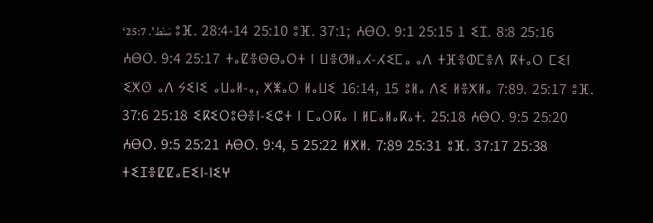‘سَنْط’. 25:7 ⵓⴼ. 28:4-14 25:10 ⵓⴼ. 37:1; ⵄⴱⵔ. 9:1 25:15 1 ⵉⵊ. 8:8 25:16 ⵄⴱⵔ. 9:4 25:17 ⵜⴰⵇⴻⴱⴱⴰⵔⵜ ⵏ ⵡⴻⵚⵍⴰⵃ-ⵃⵉⵎⴰ ⴰⴷ ⵜⴼⴻⵀⵎⴻⴷ ⴽⵜⴰⵔ ⵎⵉⵏ ⵉⵅⵙ ⴰⴷ ⵢⵉⵏⵉ ⴰⵡⴰⵍ-ⴰ, ⵅⵥⴰⵔ ⵍⴰⵡⵉ 16:14, 15 ⵓⵍⴰ ⴷⵉ ⵍⴻⵅⵍⴰ 7:89. 25:17 ⵓⴼ. 37:6 25:18 ⵉⴽⵉⵔⵓⴱⴻⵏ-ⵉⵛⵜ ⵏ ⵎⴰⵔⴽⴰ ⵏ ⵍⵎⴰⵍⴰⴽⴰⵜ. 25:18 ⵄⴱⵔ. 9:5 25:20 ⵄⴱⵔ. 9:5 25:21 ⵄⴱⵔ. 9:4, 5 25:22 ⵍⵅⵍ. 7:89 25:31 ⵓⴼ. 37:17 25:38 ⵜⵉⵊⴻⵇⵇⴰⴹⵉⵏ-ⵏⵉⵖ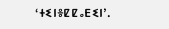‘ⵜⵉⵏⴻⵇⵇⴰⴹⵉⵏ’.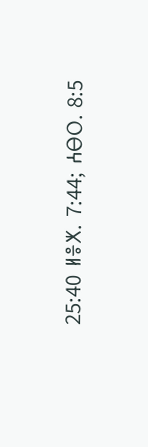25:40 ⵍⴻⵅ. 7:44; ⵄⴱⵔ. 8:5